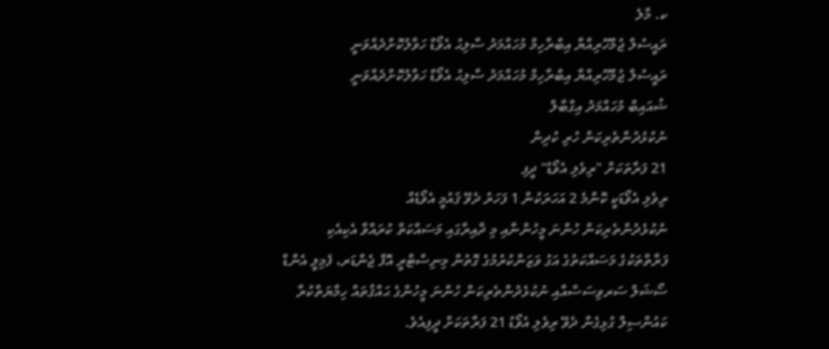ކ. މާލެ
ރައީސުލް ޖުމްހޫރިއްޔާ އިބްރާހިމް މުހައްމަދު ސާލިޙު އެވޯޑް ހަވާލުކޮށްދެއްވަނީ
ރައީސުލް ޖުމްހޫރިއްޔާ އިބްރާހިމް މުހައްމަދު ސާލިޙު އެވޯޑް ހަވާލުކޮށްދެއްވަނީ
ޝުއައިބް މުހައްމަދު އިގްބާލް
ނުކުޅެދުންތެރިކަން ހުރި ކުދިން
21 ފަރާތަކަށް "ރިވެލި އެވޯޑު" ދީފި
ރިވެލި އެވޯޑަކީ ކޮންމެ 2 އަހަރަކުން 1 ފަހަރު ދެވޭ ޤައުމީ އެވޯޑެއް
ނުކުޅެދުންތެރިކަން ހުންނަ މީހުންނާއި މި ދާއިރާގައި މަސައްކަތް ކުރައްވާ އެކިއެކި ފަރާތްތަކުގެ މަސައްކަތުގެ އަގު ވަޒަންކުރުމުގެ ގޮތުން މިނިސްޓްރީ އޮފް ޖެންޑަރ، ފެމިލީ އެންޑް ސޯޝަލް ސަރވިސަސްއާއި ނުކުޅެދުންތެރިކަން ހުންނަ މީހުންގެ ޙައްޤުތައް ހިމާޔަތްކުރާ ކައުންސިލް ގުޅިގެން ދެވޭ ރިވެލި އެވޯޑު 21 ފަރާތަކަށް ދީފިއެވެ.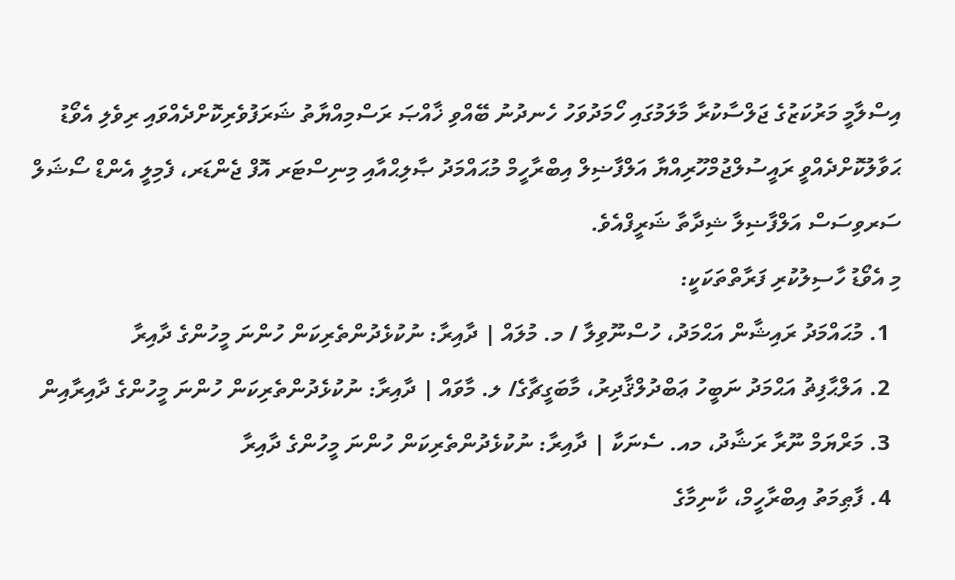އިސްލާމީ މަރުކަޒުގެ ޖަލްސާކުރާ މާލަމުގައި ހޯމަދުވަހު ހެނދުނު ބޭއްވި ޚާއްޞަ ރަސްމިއްޔާތު ޝަރަފުވެރިކޮށްދެއްވައި ރިވެލި އެވޯޑު ޙަވާލުކޮށްދެއްވީ ރައީސުލްޖުމްހޫރިއްޔާ އަލްފާޟިލް އިބްރާހީމް މުޙައްމަދު ޞާލިޙްއާއި މިނިސްޓަރ އޮފް ޖެންޑަރ، ފެމިލީ އެންޑް ސޯޝަލް ސަރވިސަސް އަލްފާޟިލާ ޝިދާތާ ޝަރީފްއެވެ.
މި އެވޯޑު ހާސިލުކުރި ފަރާތްތަކަކީ:
  1. މުޙައްމަދު ރައިޝާން އަޙްމަދު، ހުސްނޫވިލާ / މ. މުލައް | ދާއިރާ: ނުކުޅެދުންތެރިކަން ހުންނަ މީހުންގެ ދާއިރާ
  2. އަލްޙާފިޡު އަޙްމަދު ނަބީހު ޢަބްދުލްޤާދިރު، މާބަގީޗާގެ/ ލ. މާވައް | ދާއިރާ: ނުކުޅެދުންތެރިކަން ހުންނަ މީހުންގެ ދާއިރާއިން
  3. މަރްޔަމް ނޫރާ ރަޝާދު، މއ. ސެނަކާ | ދާއިރާ: ނުކުޅެދުންތެރިކަން ހުންނަ މީހުންގެ ދާއިރާ
  4. ފާޠިމަތު އިބްރާހީމް، ކާނިމާގެ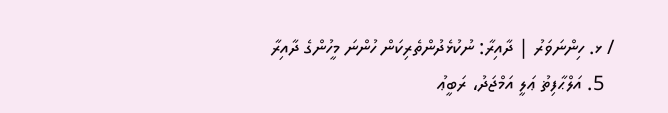/ ޅ. ހިންނަވަރު | ދާއިރާ: ނުކުޅެދުންތެރިކަން ހުންނަ މީހުންގެ ދާއިރާ
  5. އަލްޙާފިޡު ޢަލީ އަމްޖަދު، ރަބީޢު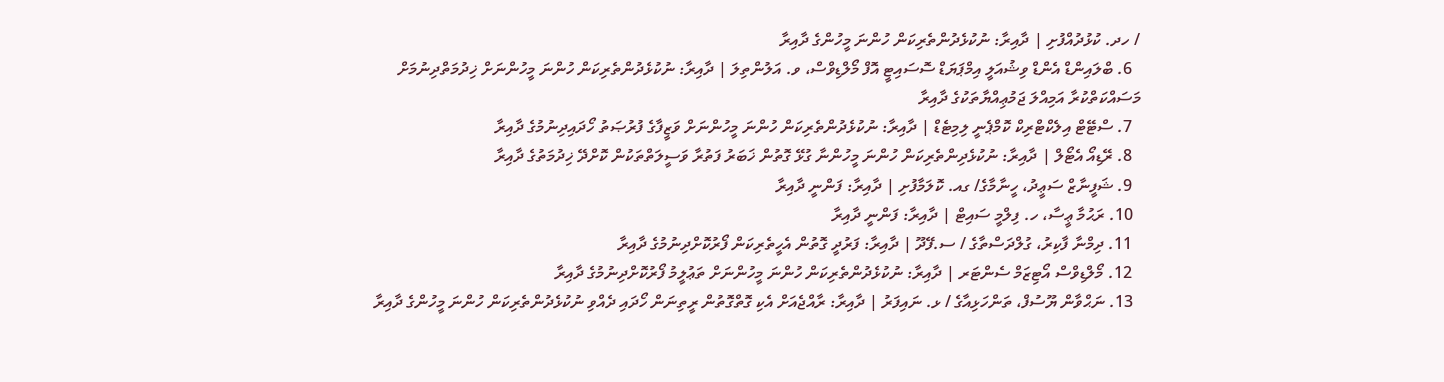/ ހދ. ކުޅުދުއްފުށި | ދާއިރާ: ނުކުޅެދުންތެރިކަން ހުންނަ މީހުންގެ ދާއިރާ
  6. ބްލައިންޑް އެންޑް ވިޝުއަލީ އިމްޕަޔަޑް ސޮސައިޓީ އޮފް މޯލްޑިވްސް، ވ. އަލުންތިލަ | ދާއިރާ: ނުކުޅެދުންތެރިކަން ހުންނަ މީހުންނަށް ޚިދުމަތްދިނުމަށް މަސައްކަތްކުރާ އަމިއްލަ ޖަމުޢިއްޔާތަކުގެ ދާއިރާ
  7. ސްޓޭޓް އިލެކްޓްރިކް ކޮމްޕެނީ ލިމިޓެޑް | ދާއިރާ: ނުކުޅެދުންތެރިކަން ހުންނަ މީހުންނަށް ވަޒީފާގެ ފުރުޞަތު ހޯދައިދިނުމުގެ ދާއިރާ
  8. ރޭޑިއޯ އެޓޯލް | ދާއިރާ: ނުކުޅެދިންތެރިކަން ހުންނަ މީހުންނާ ގުޅޭ ގޮތުން ޚަބަރު ފަތުރާ ވަސީލަތްތަކުން ކޮށްދޭ ޚިދުމަތުގެ ދާއިރާ
  9. ޝަފީނާޒް ސަޢީދު، ހީނާމާގެ/ ގއ. ކޮލަމާފުށި | ދާއިރާ: ފަންނީ ދާއިރާ
  10. ރަޙުމާ ޢީސާ، ހ. ފިލްމީ ސައިޓް | ދާއިރާ: ފަންނީ ދާއިރާ
  11. ދިމްނާ ފާކިރު، ގުލްދަސްތާގެ / ސ.ފޭދޫ | ދާއިރާ: ފަރުދީ ގޮތުން އެހީތެރިކަން ފޯރުކޮށްދިނުމުގެ ދާއިރާ
  12. މޯލްޑިވްސް އޯޓިޒަމް ސެންޓަރ | ދާއިރާ: ނުކުޅެދުންތެރިކަން ހުންނަ މީހުންނަށް ތަޢުލީމު ފޯރުކޮށްދިނުމުގެ ދާއިރާ
  13. ނަޙްވާން ޔޫސުފް، ތަންހަޅިއާގެ / ޅ. ނައިފަރު | ދާއިރާ: ރާއްޖެއަށް އެކި ގޮތްގޮތުން ރީތިނަން ހޯދައި ދެއްވި ނުކުޅެދުންތެރިކަން ހުންނަ މީހުންގެ ދާއިރާ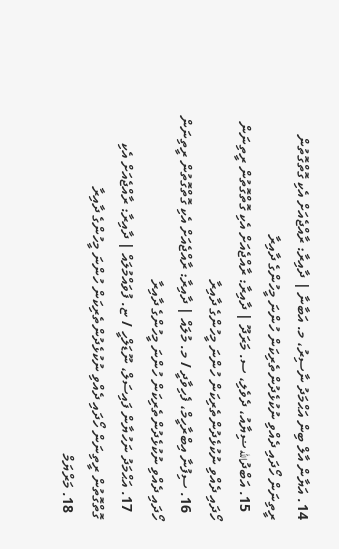14. އަޔާން އާލް ބިން އަޙްމަދު ނާސިރު، މ. އަބާނާ | ދާއިރާ: ރާއްޖެއަށް އެކި ގޮތްގޮތުން ރީތިނަން ހޯދައި ދެއްވި ނުކުޅެދުންތެރިކަން ހުންނަ މީހުންގެ ދާއިރާ
  15. އަބްދުالله ޟިޔާއު، ދެވެލި، ސ. މަރަދޫ | ދާއިރާ: ރާއްޖެއަށް އެކި ގޮތްގޮތުން ރީތިނަން ހޯދައި ދެއްވި ނުކުޅެދުންތެރިކަން ހުންނަ މީހުންގެ ދާއިރާ
  16. ސިފުނާ އިބްރާހީމް، ފެހިވާދީ / މ. މުލައް | ދާއިރާ: ރާއްޖެއަށް އެކި ގޮތްގޮތުން ރީތިނަން ހޯދައި ދެއްވި ނުކުޅެދުންތެރިކަން ހުންނަ މީހުންގެ ދާއިރާ
  17. އަޙްމަދު ނަހުޔާން ފައިސަލް، ނޫޑަލްހީ / ޏ. ފުވައްމުލައް | ދާއިރާ: ރާއްޖެއަށް އެކި ގޮތްގޮތުން ރީތިނަން ހޯދައި ދެއްވި ނުކުޅެދުންތެރިކަން ހުންނަ މީހުންގެ ދާއިރާ
  18. މަރްޔަމް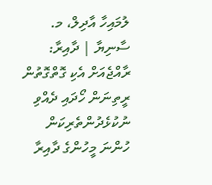ލުމައިހާ އާދިލް، މ. ސާނިޔާ | ދާއިރާ: ރާއްޖެއަށް އެކި ގޮތްގޮތުން ރީތިނަން ހޯދައި ދެއްވި ނުކުޅެދުންތެރިކަން ހުންނަ މީހުންގެ ދާއިރާ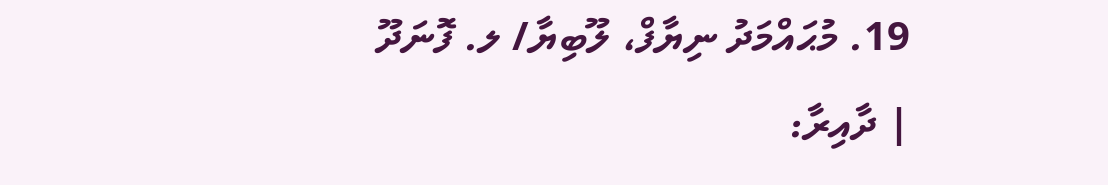19. މުޙައްމަދު ނިޔާފް، ލޫބިޔާ/ ލ. ފޮނަދޫ | ދާއިރާ: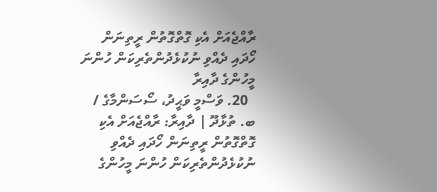ރާއްޖެއަށް އެކި ގޮތްގޮތުން ރީތިނަން ހޯދައި ދެއްވި ނުކުޅެދުންތެރިކަން ހުންނަ މީހުންގެ ދާއިރާ
  20. ވަސްމީ ވަޙީދު، ސޯސަންމާގެ / ބ. ތުޅާދޫ | ދާއިރާ: ރާއްޖެއަށް އެކި ގޮތްގޮތުން ރީތިނަން ހޯދައި ދެއްވި ނުކުޅެދުންތެރިކަން ހުންނަ މީހުންގެ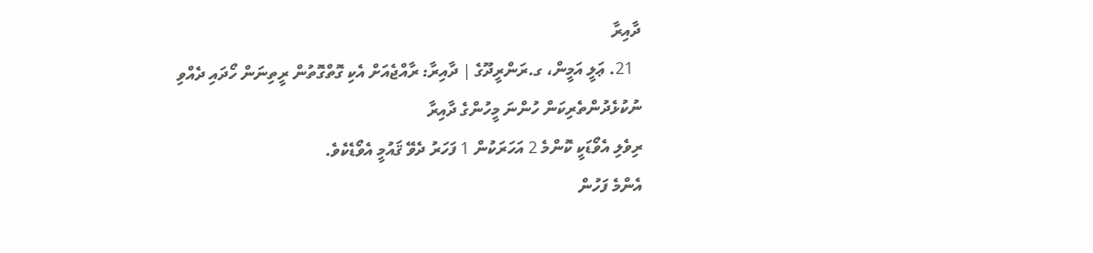ދާއިރާ
  21. ޢަލީ އަމީން، ގ.ރަންރީދޫގެ | ދާއިރާ: ރާއްޖެއަށް އެކި ގޮތްގޮތުން ރީތިނަން ހޯދައި ދެއްވި ނުކުޅެދުންތެރިކަން ހުންނަ މީހުންގެ ދާއިރާ
ރިވެލި އެވޯޑަކީ ކޮންމެ 2 އަހަރަކުން 1 ފަހަރު ދެވޭ ޤައުމީ އެވޯޑެކެވެ.
އެންމެ ފަހުން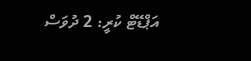އަޕްޑޭޓް ކުރީ: 2 ދުވަސް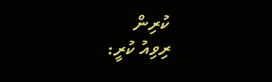ކުރިން
ރިވިއު ކުރީ: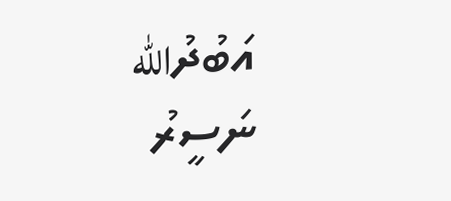އަބުދުالله ނަސީރު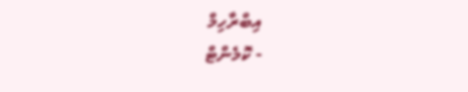އިބްރާހިމް
- ކޮމެންޓް